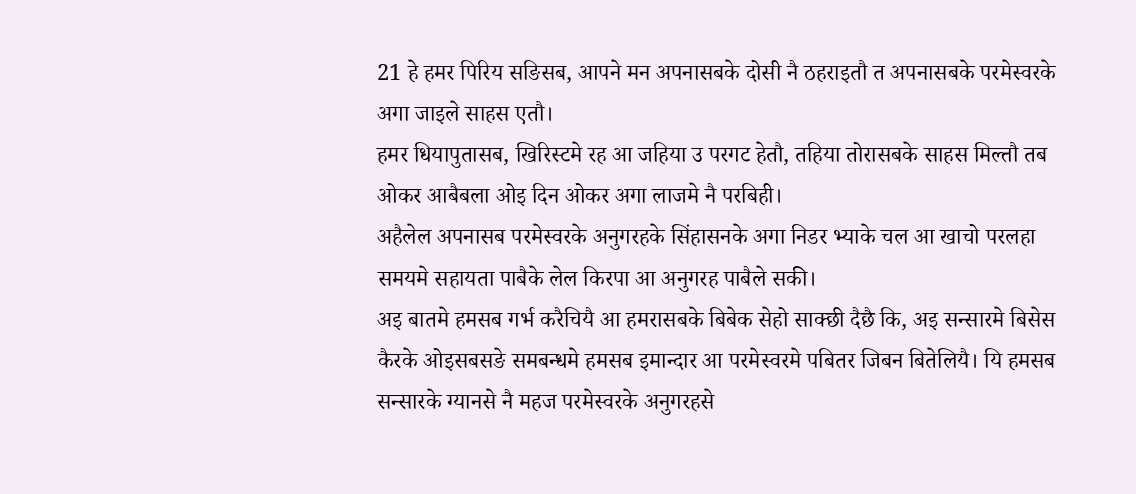21 हे हमर पिरिय सङिसब, आपने मन अपनासबके दोसी नै ठहराइतौ त अपनासबके परमेस्वरके अगा जाइले साहस एतौ।
हमर धियापुतासब, खिरिस्टमे रह आ जहिया उ परगट हेतौ, तहिया तोरासबके साहस मिल्तौ तब ओकर आबैबला ओइ दिन ओकर अगा लाजमे नै परबिही।
अहैलेल अपनासब परमेस्वरके अनुगरहके सिंहासनके अगा निडर भ्याके चल आ खाचो परलहा समयमे सहायता पाबैके लेल किरपा आ अनुगरह पाबैले सकी।
अइ बातमे हमसब गर्भ करैचियै आ हमरासबके बिबेक सेहो साक्छी दैछै कि, अइ सन्सारमे बिसेस कैरके ओइसबसङे समबन्धमे हमसब इमान्दार आ परमेस्वरमे पबितर जिबन बितेलियै। यि हमसब सन्सारके ग्यानसे नै महज परमेस्वरके अनुगरहसे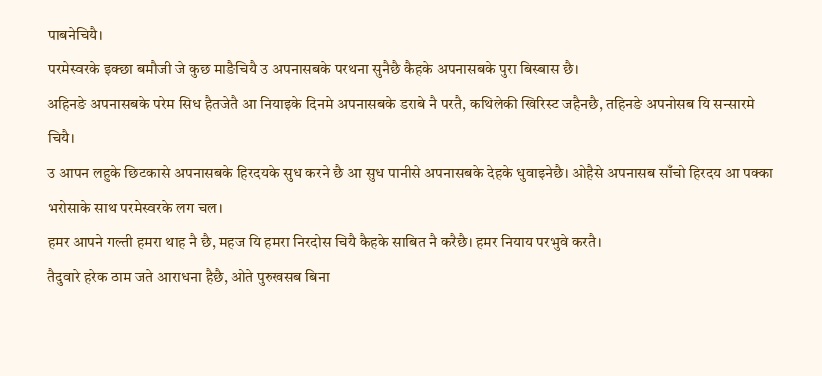पाबनेचियै।
परमेस्वरके इक्छा बमौजी जे कुछ माङैचियै उ अपनासबके परथना सुनैछै कैहके अपनासबके पुरा बिस्बास छै।
अहिनङे अपनासबके परेम सिध हैतजेतै आ नियाइके दिनमे अपनासबके डराबे नै परतै, कथिलेकी खिरिस्ट जहैनछै, तहिनङे अपनोसब यि सन्सारमे चियै।
उ आपन लहुके छिटकासे अपनासबके हिरदयके सुध करने छै आ सुध पानीसे अपनासबके देहके धुवाइनेछै। ओहैसे अपनासब साँचो हिरदय आ पक्का भरोसाके साथ परमेस्वरके लग चल।
हमर आपने गल्ती हमरा थाह नै छै, महज यि हमरा निरदोस चियै कैहके साबित नै करैछै। हमर नियाय परभुवे करतै।
तैदुवारे हरेक ठाम जते आराधना हैछै, ओते पुरुखसब बिना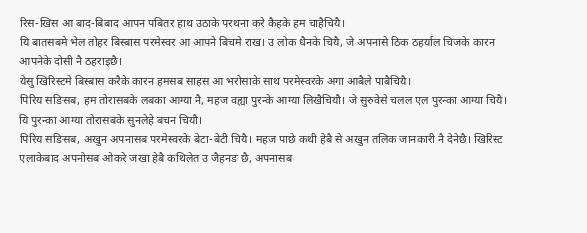रिस-खिस आ बाद-बिबाद आपन पबितर हाथ उठाके परथना करे कैहके हम चाहैचियै।
यि बातसबमे भेल तोहर बिस्बास परमेस्वर आ आपने बिचमे राख। उ लोक धैनके चियै, जे अपनासे ठिक ठहर्याल चिजके कारन आपनेके दोसी नै ठहराइछै।
येसु खिरिस्टमे बिस्बास करैके कारन हमसब साहस आ भरोसाके साथ परमेस्वरके अगा आबैले पाबैचियै।
पिरिय सङिसब, हम तोरासबके लबका आग्या नै, महज वह्या पुरन्के आग्या लिखैचियौ। जे सुरुवेसे चलल एल पुरन्का आग्या चियै। यि पुरन्का आग्या तोरासबके सुनलेहे बचन चियौ।
पिरिय सङिसब, अखुन अपनासब परमेस्वरके बेटा-बेटी चियै। महज पाछे कथी हेबै से अखुन तलिक जानकारी नै देनेछै। खिरिस्ट एलाकेबाद अपनोसब ओकरे जखा हेबै कथिलेत उ जैहनङ छै, अपनासब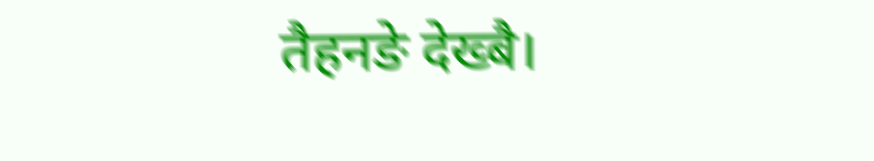तैहनङे देख्बै।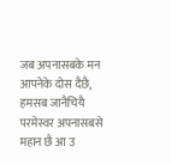जब अपनासबके मन आपनेके दोस दैछै, हमसब जानैचियै परमेस्वर अपनासबसे महान छै आ उ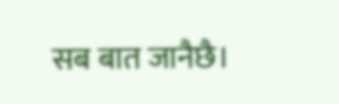सब बात जानैछै।